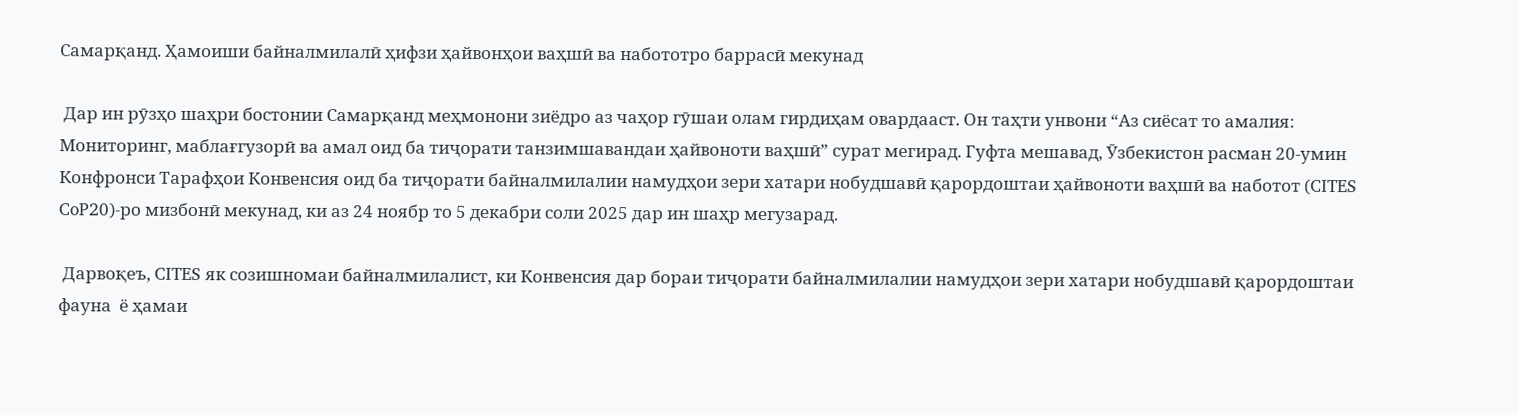Самарқанд. Ҳамоиши байналмилалӣ ҳифзи ҳайвонҳои ваҳшӣ ва набототро баррасӣ мекунад

 Дар ин рӯзҳо шаҳри бостонии Самарқанд меҳмонони зиёдро аз чаҳор гӯшаи олам гирдиҳам овардааст. Он таҳти унвони “Аз сиёсат то амалия: Мониторинг, маблағгузорӣ ва амал оид ба тиҷорати танзимшавандаи ҳайвоноти ваҳшӣ” сурат мегирад. Гуфта мешавад, Ӯзбекистон расман 20-умин Конфронси Тарафҳои Конвенсия оид ба тиҷорати байналмилалии намудҳои зери хатари нобудшавӣ қарордоштаи ҳайвоноти ваҳшӣ ва наботот (CITES CoP20)-ро мизбонӣ мекунад, ки аз 24 ноябр то 5 декабри соли 2025 дар ин шаҳр мегузарад.

 Дарвоқеъ, CITES як созишномаи байналмилалист, ки Конвенсия дар бораи тиҷорати байналмилалии намудҳои зери хатари нобудшавӣ қарордоштаи фауна  ё ҳамаи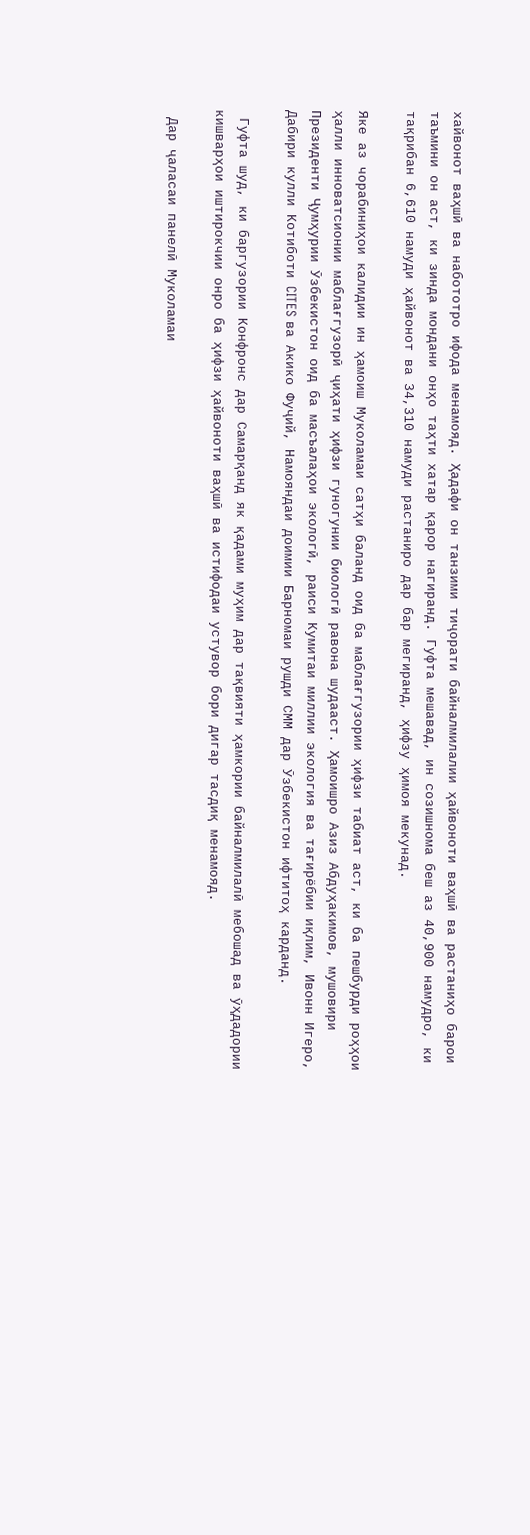хайвонот ваҳшӣ ва набототро ифода менамояд. Ҳадафи он танзими тиҷорати байналмилалии ҳайвоноти ваҳшӣ ва растаниҳо барои таъмини он аст, ки зинда мондани онҳо таҳти хатар қарор нагиранд. Гуфта мешавад, ин созишнома беш аз 40,900 намудро, ки тақрибан 6,610 намуди ҳайвонот ва 34,310 намуди растаниро дар бар мегиранд, ҳифзу ҳимоя мекунад.

Яке аз чорабиниҳои калидии ин ҳамоиш Муколамаи сатҳи баланд оид ба маблағгузории ҳифзи табиат аст, ки ба пешбурди роҳҳои ҳалли инноватсионии маблағгузорӣ ҷиҳати ҳифзи гуногунии биологӣ равона шудааст. Ҳамоишро Азиз Абдуҳакимов, мушовири Президенти Ҷумҳурии Ӯзбекистон оид ба масъалаҳои экологӣ, раиси Кумитаи миллии экология ва тағирёбии иқлим, Ивонн Игеро, Дабири кулли Котиботи CITES ва Акико Фуҷий, Намояндаи доимии Барномаи рушди СММ дар Ӯзбекистон ифтитоҳ карданд.

 Гуфта шуд, ки баргузории Конфронс дар Самарқанд як қадами муҳим дар тақвияти ҳамкории байналмилалӣ мебошад ва ӯҳдадории кишварҳои иштирокчии онро ба ҳифзи ҳайвоноти ваҳшӣ ва истифодаи устувор бори дигар тасдиқ менамояд.

 Дар ҷаласаи панелӣ Муколамаи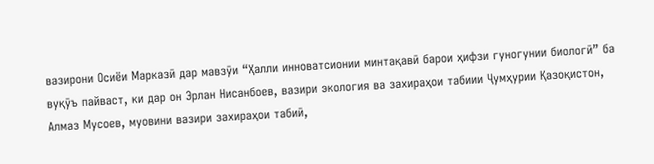вазирони Осиёи Марказӣ дар мавзӯи “Ҳалли инноватсионии минтақавӣ барои ҳифзи гуногунии биологӣ” ба вуқӯъ пайваст, ки дар он Эрлан Нисанбоев, вазири экология ва захираҳои табиии Ҷумҳурии Қазоқистон, Алмаз Мусоев, муовини вазири захираҳои табиӣ,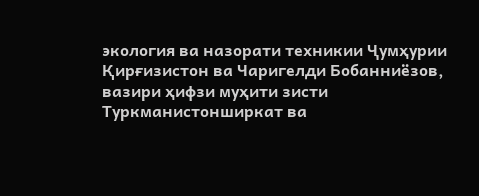экология ва назорати техникии Ҷумҳурии Қирғизистон ва Чаригелди Бобанниёзов, вазири ҳифзи муҳити зисти Туркманистонширкат ва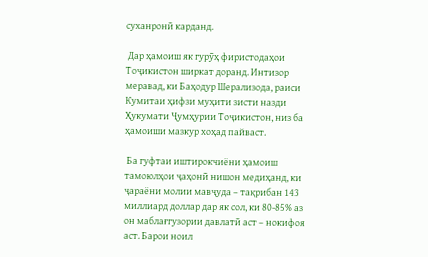суханронӣ карданд.

 Дар ҳамоиш як гурӯҳ фиристодаҳои Тоҷикистон ширкат доранд. Интизор меравад, ки Баҳодур Шерализода, раиси Кумитаи ҳифзи муҳити зисти назди Ҳукумати Ҷумҳурии Тоҷикистон, низ ба ҳамоиши мазкур хоҳад пайваст.

 Ба гуфтаи иштирокчиёни ҳамоиш тамоюлҳои ҷаҳонӣ нишон медиҳанд, ки ҷараёни молии мавҷуда – тақрибан 143 миллиард доллар дар як сол, ки 80-85% аз он маблағгузории давлатӣ аст – нокифоя аст. Барои ноил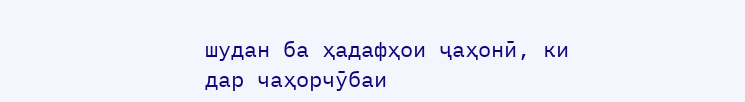шудан ба ҳадафҳои ҷаҳонӣ, ки дар чаҳорчӯбаи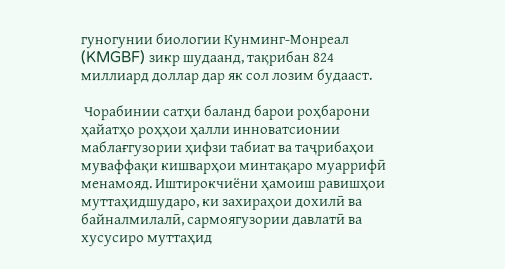гуногунии биологии Кунминг-Монреал (KMGBF) зикр шудаанд, тақрибан 824 миллиард доллар дар як сол лозим будааст.

 Чорабинии сатҳи баланд барои роҳбарони ҳайатҳо роҳҳои ҳалли инноватсионии маблағгузории ҳифзи табиат ва таҷрибаҳои муваффақи кишварҳои минтақаро муаррифӣ менамояд. Иштирокчиёни ҳамоиш равишҳои муттаҳидшударо, ки захираҳои дохилӣ ва байналмилалӣ, сармоягузории давлатӣ ва хусусиро муттаҳид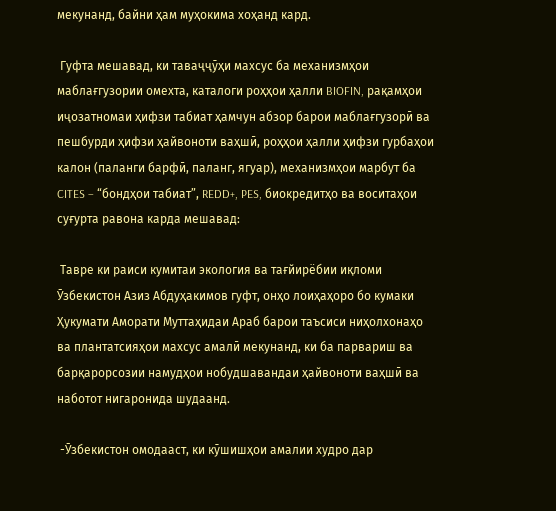мекунанд, байни ҳам муҳокима хоҳанд кард.

 Гуфта мешавад, ки таваҷҷӯҳи махсус ба механизмҳои маблағгузории омехта, каталоги роҳҳои ҳалли BIOFIN, рақамҳои иҷозатномаи ҳифзи табиат ҳамчун абзор барои маблағгузорӣ ва пешбурди ҳифзи ҳайвоноти ваҳшӣ, роҳҳои ҳалли ҳифзи гурбаҳои калон (паланги барфӣ, паланг, ягуар), механизмҳои марбут ба CITES – “бондҳои табиат”, REDD+, PES, биокредитҳо ва воситаҳои суғурта равона карда мешавад:

 Тавре ки раиси кумитаи экология ва тағйирёбии иқломи Ӯзбекистон Азиз Абдуҳакимов гуфт, онҳо лоиҳаҳоро бо кумаки Ҳукумати Аморати Муттаҳидаи Араб барои таъсиси ниҳолхонаҳо ва плантатсияҳои махсус амалӣ мекунанд, ки ба парвариш ва барқарорсозии намудҳои нобудшавандаи ҳайвоноти ваҳшӣ ва наботот нигаронида шудаанд.

 -Ӯзбекистон омодааст, ки кӯшишҳои амалии худро дар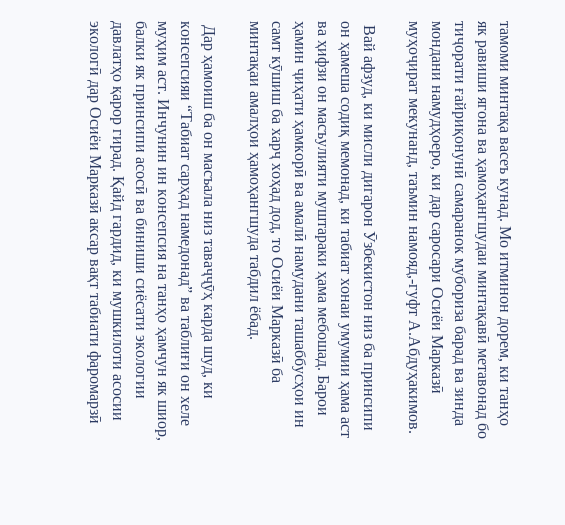тамоми минтақа васеъ кунад. Мо итминон дорем, ки танҳо як равиши ягона ва ҳамоҳангшудаи минтақавӣ метавонад бо тиҷорати ғайриқонунӣ самаранок мубориза барад ва зинда мондани намудҳоеро, ки дар саросари Осиёи Марказӣ муҳоҷират мекунанд, таъмин намояд,-гуфт А.Абдуҳакимов.

 Вай афзуд, ки мисли дигарон Ӯзбекистон низ ба принсипи он ҳамеша содиқ мемонад, ки табиат хонаи умумии ҳама аст ва ҳифзи он масъулияти муштараки ҳама мебошад. Барои ҳамин ҷиҳати ҳамкорӣ ва амалӣ намудани ташаббусҳои ин самт кӯшиш ба харҷ хоҳад дод, то Осиёи Марказӣ ба минтақаи амалҳои ҳамоҳангшуда табдил ёбад.

 Дар ҳамоиш ба он масъала низ таваҷҷӯҳ карда шуд, ки консепсияи “Табиат сарҳад намедонад” ва таблиғи он хеле муҳим аст. Инчунин ин консепсия на танҳо ҳамчун як шиор, балки як принсипи асосӣ ва биниши сиёсати экологии давлатҳо қарор гирад. Қайд гардид, ки мушкилоти асосии экологӣ дар Осиёи Марказӣ аксар вақт табиати фаромарзӣ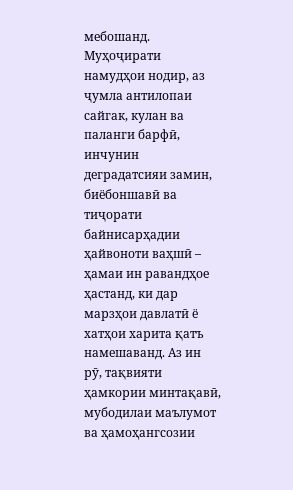мебошанд. Муҳоҷирати намудҳои нодир, аз ҷумла антилопаи сайгак, кулан ва паланги барфӣ, инчунин деградатсияи замин, биёбоншавӣ ва тиҷорати байнисарҳадии ҳайвоноти ваҳшӣ – ҳамаи ин равандҳое ҳастанд, ки дар марзҳои давлатӣ ё хатҳои харита қатъ намешаванд. Аз ин рӯ, тақвияти ҳамкории минтақавӣ, мубодилаи маълумот ва ҳамоҳангсозии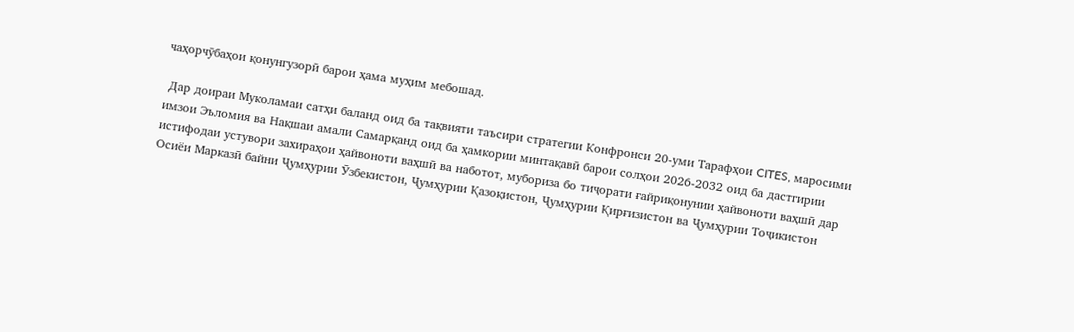чаҳорчӯбаҳои қонунгузорӣ барои ҳама муҳим мебошад.

 Дар доираи Муколамаи сатҳи баланд оид ба тақвияти таъсири стратегии Конфронси 20-уми Тарафҳои CITES, маросими имзои Эъломия ва Нақшаи амали Самарқанд оид ба ҳамкории минтақавӣ барои солҳои 2026-2032 оид ба дастгирии истифодаи устувори захираҳои ҳайвоноти ваҳшӣ ва наботот, мубориза бо тиҷорати ғайриқонунии ҳайвоноти ваҳшӣ дар Осиёи Марказӣ байни Ҷумҳурии Ӯзбекистон, Ҷумҳурии Қазоқистон, Ҷумҳурии Қирғизистон ва Ҷумҳурии Тоҷикистон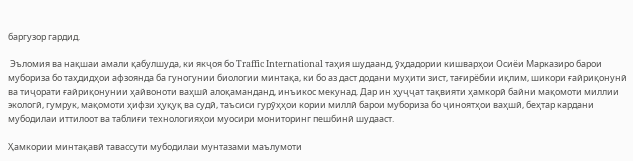баргузор гардид.

 Эъломия ва нақшаи амали қабулшуда, ки якҷоя бо Traffic International таҳия шудаанд, ӯҳдадории кишварҳои Осиёи Марказиро барои мубориза бо таҳдидҳои афзоянда ба гуногунии биологии минтақа, ки бо аз даст додани муҳити зист, тағирёбии иқлим, шикори ғайриқонунӣ ва тиҷорати ғайриқонунии ҳайвоноти ваҳшӣ алоқаманданд, инъикос мекунад. Дар ин ҳуҷҷат тақвияти ҳамкорӣ байни мақомоти миллии экологӣ, гумрук, мақомоти ҳифзи ҳуқуқ ва судӣ, таъсиси гурӯҳҳои кории миллӣ барои мубориза бо ҷиноятҳои ваҳшӣ, беҳтар кардани мубодилаи иттилоот ва таблиғи технологияҳои муосири мониторинг пешбинӣ шудааст.

Ҳамкории минтақавӣ тавассути мубодилаи мунтазами маълумоти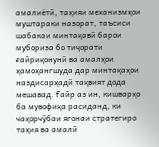амалиётӣ, таҳияи механизмҳои муштараки назорат, таъсиси шабакаи минтақавӣ барои мубориза бо тиҷорати ғайриқонунӣ ва амалҳои ҳамоҳангшуда дар минтақаҳои наздисарҳадӣ тақвият дода мешавад. Ғайр аз ин, кишварҳо ба мувофиқа расиданд, ки чаҳорчӯбаи ягонаи стратегиро таҳия ва амалӣ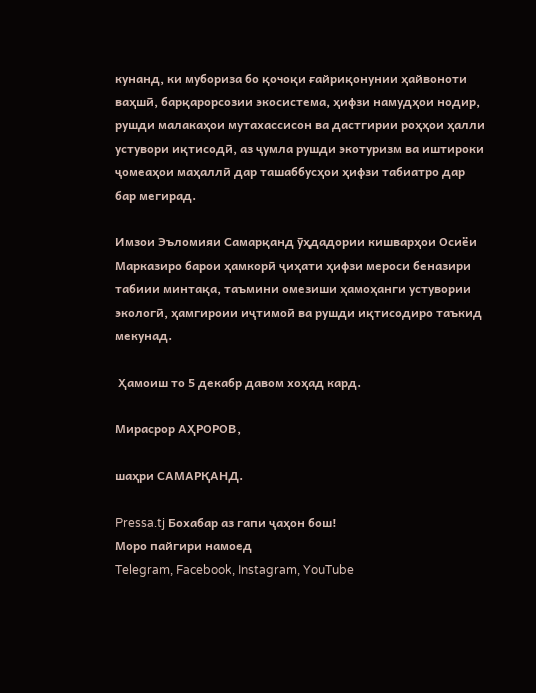кунанд, ки мубориза бо қочоқи ғайриқонунии ҳайвоноти ваҳшӣ, барқарорсозии экосистема, ҳифзи намудҳои нодир, рушди малакаҳои мутахассисон ва дастгирии роҳҳои ҳалли устувори иқтисодӣ, аз ҷумла рушди экотуризм ва иштироки ҷомеаҳои маҳаллӣ дар ташаббусҳои ҳифзи табиатро дар бар мегирад.

Имзои Эъломияи Самарқанд ӯҳдадории кишварҳои Осиёи Марказиро барои ҳамкорӣ ҷиҳати ҳифзи мероси беназири табиии минтақа, таъмини омезиши ҳамоҳанги устувории экологӣ, ҳамгироии иҷтимоӣ ва рушди иқтисодиро таъкид мекунад.

 Ҳамоиш то 5 декабр давом хоҳад кард.

Мирасрор АҲРОРОВ,

шаҳри САМАРҚАНД.

Pressa.tj Бохабар аз гапи ҷаҳон бош!
Моро пайгири намоед
Telegram, Facebook, Instagram, YouTube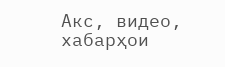Акс, видео, хабарҳои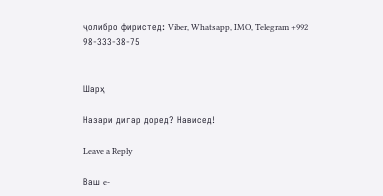ҷолибро фиристед: Viber, Whatsapp, IMO, Telegram +992 98-333-38-75


Шарҳ

Назари дигар доред? Нависед!

Leave a Reply

Ваш e-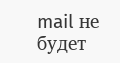mail не будет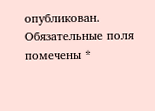опубликован. Обязательные поля помечены *